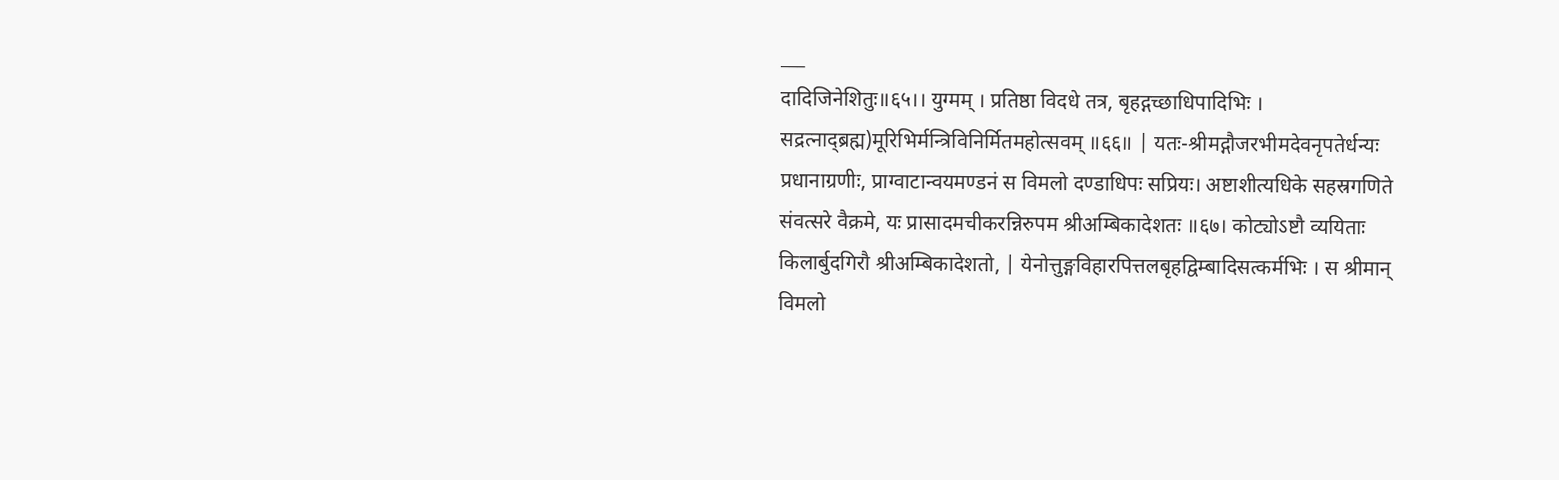___
दादिजिनेशितुः॥६५।। युग्मम् । प्रतिष्ठा विदधे तत्र, बृहद्गच्छाधिपादिभिः । सद्रत्नाद्ब्रह्म)मूरिभिर्मन्त्रिविनिर्मितमहोत्सवम् ॥६६॥ | यतः-श्रीमद्गौजरभीमदेवनृपतेर्धन्यः प्रधानाग्रणीः, प्राग्वाटान्वयमण्डनं स विमलो दण्डाधिपः सप्रियः। अष्टाशीत्यधिके सहस्रगणिते
संवत्सरे वैक्रमे, यः प्रासादमचीकरन्निरुपम श्रीअम्बिकादेशतः ॥६७। कोट्योऽष्टौ व्ययिताः किलार्बुदगिरौ श्रीअम्बिकादेशतो, | येनोत्तुङ्गविहारपित्तलबृहद्विम्बादिसत्कर्मभिः । स श्रीमान् विमलो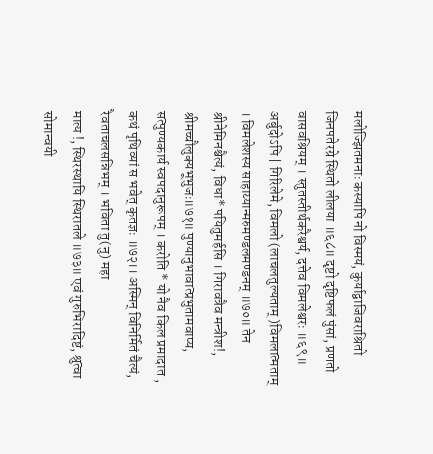मलोज्झितमनाः कस्यापि नो विस्मयं, कुर्याद्वाजिवराश्रितो जिनपतेरग्रे स्थितो लीलया ॥६८॥ दृष्टो दृष्टिफलं पुंसां, प्रणतो वासवश्रियम् । स्तुतस्तीर्थकरैश्वर्य, दत्तेव विमलेश्वरः ॥६९॥ अर्बुदोऽपि | गिरिलेमे, विमलो (लाचलतुल्यताम् )विमलात्मताम् । विमलेशस्य साहाय्यान्मरुमण्डलमण्डनम् ॥७०॥ तेन श्रीनेमिनश्चैत्यं, विधा* पयितुमर्हसि । गिरावत्रैव मन्त्रीश!, श्रीमच्चौलुक्यभूभुजः॥७१॥ पुण्यानुभावात्प्रभुतामवाप्य, सत्पुण्यकार्य स्वपदानुरूपम् । करोति * यो नैव किल प्रमादात , कथं पृथिव्यां स भवेत् कृतज्ञः ॥७२।। अस्मिन् विनिर्मितं चैत्यं, रैवताचलसन्निभम् । भविता तु(नु) महा
मात्य !, स्थिरस्थायि स्थिरातले ॥७३॥ एवं गुरुभिरादिष्टं, श्रुत्वा सोमान्वयी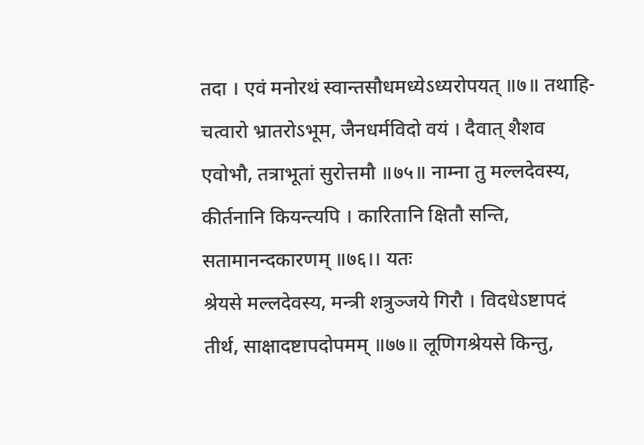तदा । एवं मनोरथं स्वान्तसौधमध्येऽध्यरोपयत् ॥७॥ तथाहि-चत्वारो भ्रातरोऽभूम, जैनधर्मविदो वयं । दैवात् शैशव एवोभौ, तत्राभूतां सुरोत्तमौ ॥७५॥ नाम्ना तु मल्लदेवस्य, कीर्तनानि कियन्त्यपि । कारितानि क्षितौ सन्ति, सतामानन्दकारणम् ॥७६।। यतः
श्रेयसे मल्लदेवस्य, मन्त्री शत्रुञ्जये गिरौ । विदधेऽष्टापदं तीर्थ, साक्षादष्टापदोपमम् ॥७७॥ लूणिगश्रेयसे किन्तु,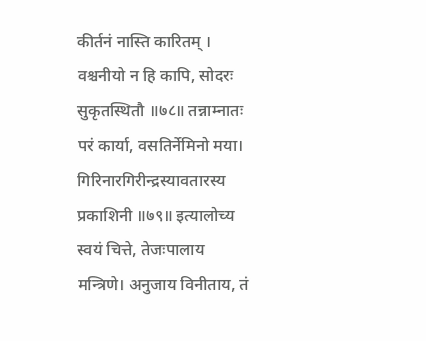कीर्तनं नास्ति कारितम् । वश्चनीयो न हि कापि, सोदरः सुकृतस्थितौ ॥७८॥ तन्नाम्नातः परं कार्या, वसतिर्नेमिनो मया। गिरिनारगिरीन्द्रस्यावतारस्य प्रकाशिनी ॥७९॥ इत्यालोच्य स्वयं चित्ते, तेजःपालाय मन्त्रिणे। अनुजाय विनीताय, तं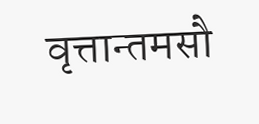वृत्तान्तमसौ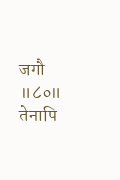जगौ ॥८०॥ तेनापि